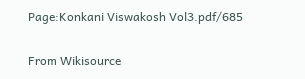Page:Konkani Viswakosh Vol3.pdf/685

From Wikisource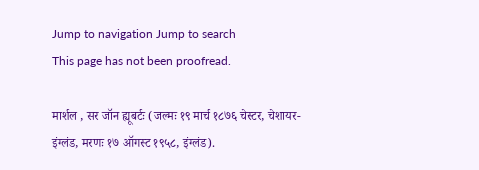Jump to navigation Jump to search
This page has not been proofread.

मार्शल , सर जॉन ह्यूबर्टः (जल्मः १९ मार्च १८७६ चेस्टर, चेशायर-इंग्लंड, मरणः १७ ऑगस्ट १९५८, इंग्लंड).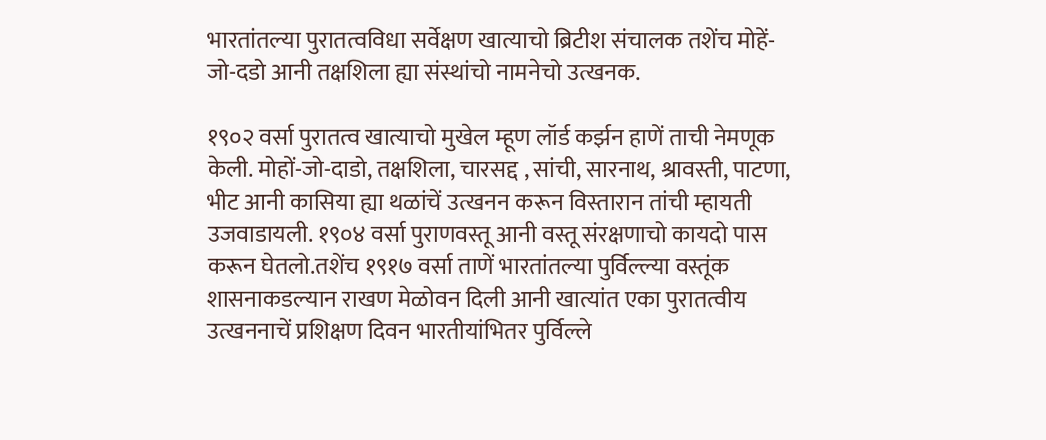भारतांतल्या पुरातत्वविधा सर्वेक्षण खात्याचो ब्रिटीश संचालक तशेंच मोहें-जो-दडो आनी तक्षशिला ह्या संस्थांचो नामनेचो उत्खनक.

१९०२ वर्सा पुरातत्व खात्याचो मुखेल म्हूण लॉर्ड कर्झन हाणें ताची नेमणूक केली. मोहों-जो-दाडो, तक्षशिला, चारसद्द , सांची, सारनाथ, श्रावस्ती, पाटणा, भीट आनी कासिया ह्या थळांचें उत्खनन करून विस्तारान तांची म्हायती उजवाडायली. १९०४ वर्सा पुराणवस्तू आनी वस्तू संरक्षणाचो कायदो पास करून घेतलो.तशेंच १९१७ वर्सा ताणें भारतांतल्या पुर्विल्ल्या वस्तूंक शासनाकडल्यान राखण मेळोवन दिली आनी खात्यांत एका पुरातत्वीय उत्खननाचें प्रशिक्षण दिवन भारतीयांभितर पुर्विल्ले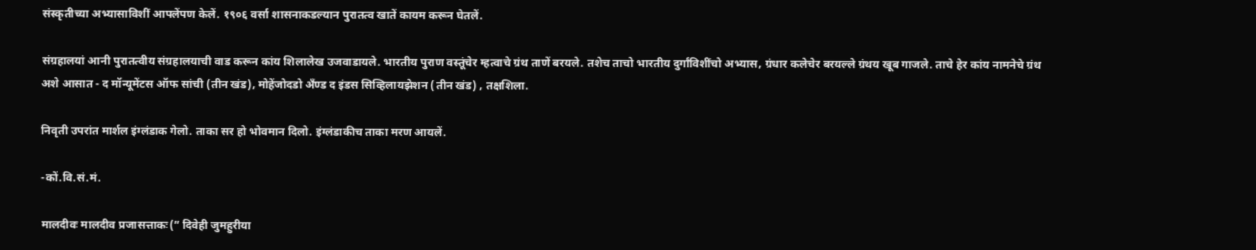संस्कृतीच्या अभ्यासाविशीं आपलेंपण केलें. १९०६ वर्सा शासनाकडल्यान पुरातत्व खातें कायम करून घेतलें.

संग्रहालयां आनी पुरातत्वीय संग्रहालयाची वाड करून कांय शिलालेख उजवाडायले. भारतीय पुराण वस्तूंचेर म्हत्वाचे ग्रंथ ताणें बरयले. तशेच ताचो भारतीय दुर्गांविशींचो अभ्यास, ग्रंधार कलेचेर बरयल्ले ग्रंथय खूब गाजले. ताचे हेर कांय नामनेचे ग्रंथ अशे आसात - द मॉन्यूमेंटस ऑफ सांची (तीन खंड), मोहेंजोदडो अँण्ड द इंडस सिव्हिलायझेशन (तीन खंड) , तक्षशिला.

निवृती उपरांत मार्शल इंग्लंडाक गेलो. ताका सर हो भोवमान दिलो. इंग्लंडाकीच ताका मरण आयलें.

-कों.वि.सं.मं.

मालदीवः मालदीव प्रजासत्ताकः(” दिवेही जुमहुरीया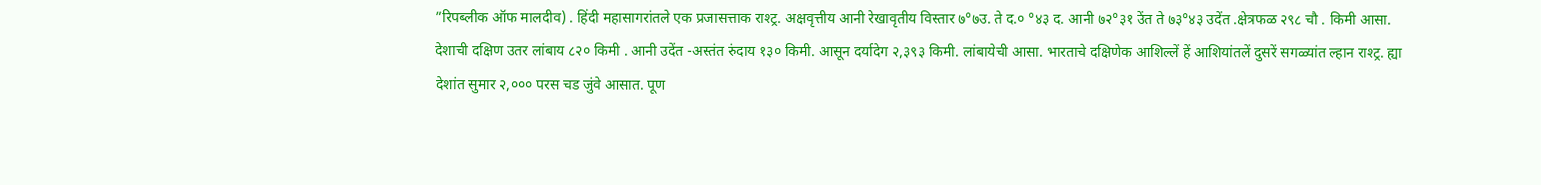”रिपब्लीक ऑफ मालदीव) . हिंदी महासागरांतले एक प्रजासत्ताक राश्ट्र. अक्षवृत्तीय आनी रेखावृतीय विस्तार ७°७उ. ते द.० °४३ द. आनी ७२°३१ उेंत ते ७३°४३ उदेंत .क्षेत्रफळ २९८ चौ . किमी आसा. देशाची दक्षिण उतर लांबाय ८२० किमी . आनी उदेंत -अस्तंत रुंदाय १३० किमी. आसून दर्यादेग २,३९३ किमी. लांबायेची आसा. भारताचे दक्षिणेक आशिल्लें हें आशियांतलें दुसरें सगळ्यांत ल्हान राश्ट्र. ह्या देशांत सुमार २,००० परस चड जुंवे आसात. पूण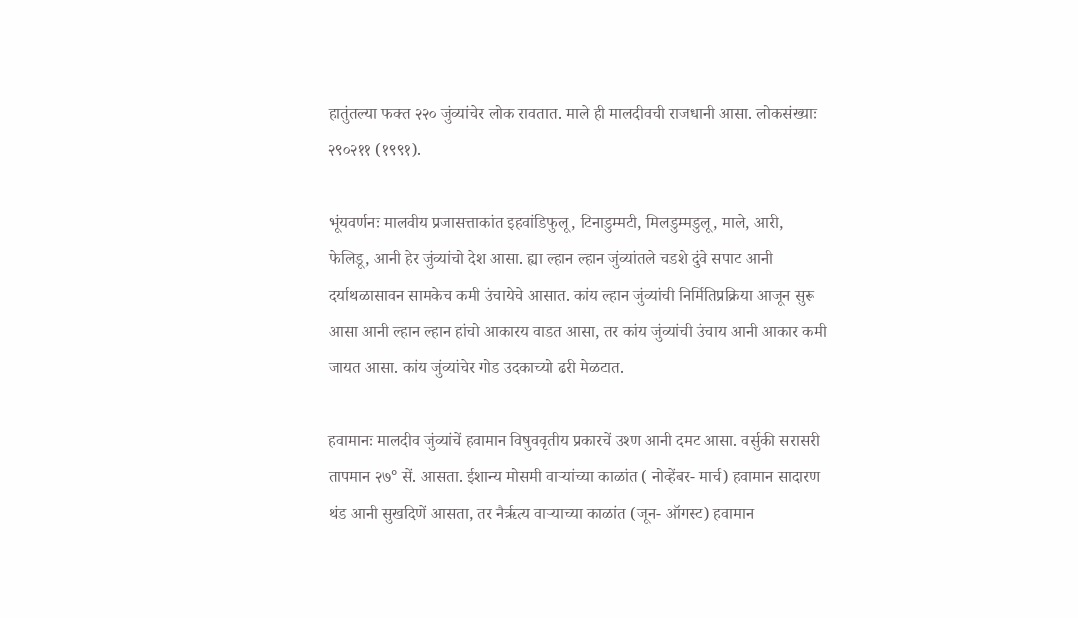हातुंतल्या फक्त २२० जुंव्यांचेर लोक रावतात. माले ही मालदीवची राजधानी आसा. लोकसंख्याः २९०२११ (१९९१).

भूंयवर्णनः मालवीय प्रजासत्ताकांत इहवांडिफुलू, टिनाडुम्मटी, मिलडुम्मडुलू, माले, आरी, फेलिडू, आनी हेर जुंव्यांचो देश आसा. ह्या ल्हान ल्हान जुंव्यांतले चडशे दुंवे सपाट आनी दर्याथळासावन सामकेच कमी उंचायेचे आसात. कांय ल्हान जुंव्यांची निर्मितिप्रक्रिया आजून सुरू आसा आनी ल्हान ल्हान हांचो आकारय वाडत आसा, तर कांय जुंव्यांची उंचाय आनी आकार कमी जायत आसा. कांय जुंव्यांचेर गोड उदकाच्यो ढरी मेळटात.

हवामानः मालदीव जुंव्यांचें हवामान विषुववृतीय प्रकारचें उश्ण आनी दमट आसा. वर्सुकी सरासरी तापमान २७° सें. आसता. ईशान्य मोसमी वाऱ्यांच्या काळांत ( नोव्हेंबर- मार्च) हवामान सादारण थंड आनी सुखदिणें आसता, तर नैर्ऋत्य वाऱ्याच्या काळांत (जून- ऑगस्ट) हवामान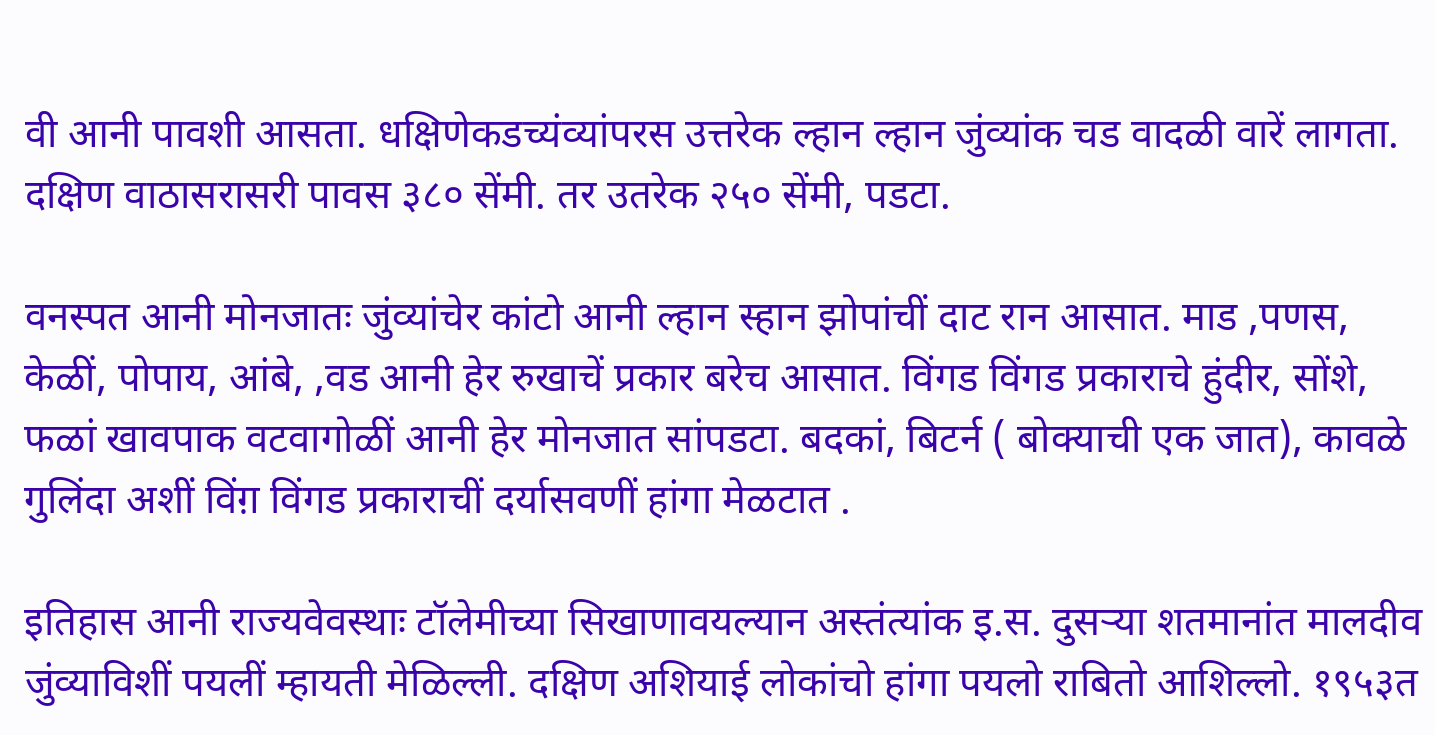वी आनी पावशी आसता. धक्षिणेकडच्यंव्यांपरस उत्तरेक ल्हान ल्हान जुंव्यांक चड वादळी वारें लागता. दक्षिण वाठासरासरी पावस ३८० सेंमी. तर उतरेक २५० सेंमी, पडटा.

वनस्पत आनी मोनजातः जुंव्यांचेर कांटो आनी ल्हान स्हान झोपांचीं दाट रान आसात. माड ,पणस, केळीं, पोपाय, आंबे, ,वड आनी हेर रुखाचें प्रकार बरेच आसात. विंगड विंगड प्रकाराचे हुंदीर, सोंशे, फळां खावपाक वटवागोळीं आनी हेर मोनजात सांपडटा. बदकां, बिटर्न ( बोक्याची एक जात), कावळे गुलिंदा अशीं विंग़ विंगड प्रकाराचीं दर्यासवणीं हांगा मेळटात .

इतिहास आनी राज्यवेवस्थाः टॉलेमीच्या सिखाणावयल्यान अस्तंत्यांक इ.स. दुसऱ्या शतमानांत मालदीव जुंव्याविशीं पयलीं म्हायती मेळिल्ली. दक्षिण अशियाई लोकांचो हांगा पयलो राबितो आशिल्लो. १९५३त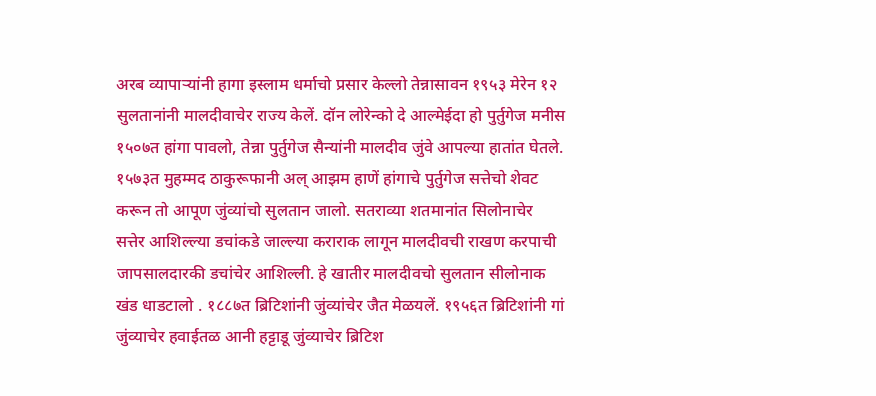अरब व्यापाऱ्यांनी हागा इस्लाम धर्माचो प्रसार केल्लो तेन्नासावन १९५३ मेरेन १२ सुलतानांनी मालदीवाचेर राज्य केलें. दॉन लोरेन्को दे आल्मेईदा हो पुर्तुगेज मनीस १५०७त हांगा पावलो, तेन्ना पुर्तुगेज सैन्यांनी मालदीव जुंवे आपल्या हातांत घेतले. १५७३त मुहम्मद ठाकुरूफानी अल् आझम हाणें हांगाचे पुर्तुगेज सत्तेचो शेवट करून तो आपूण जुंव्यांचो सुलतान जालो. सतराव्या शतमानांत सिलोनाचेर सत्तेर आशिल्ल्या डचांकडे जाल्ल्या कराराक लागून मालदीवची राखण करपाची जापसालदारकी डचांचेर आशिल्ली. हे खातीर मालदीवचो सुलतान सीलोनाक खंड धाडटालो . १८८७त ब्रिटिशांनी जुंव्यांचेर जैत मेळयलें. १९५६त ब्रिटिशांनी गां जुंव्याचेर हवाईतळ आनी हट्टाडू जुंव्याचेर ब्रिटिश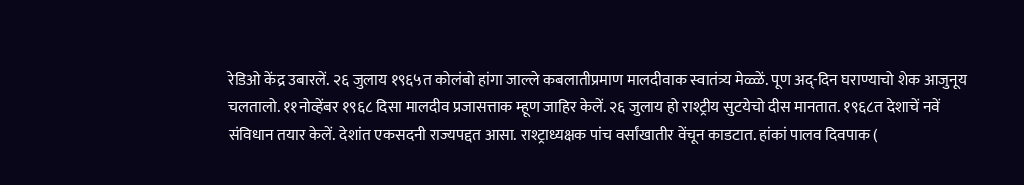रेडिओ केंद्र उबारलें. २६ जुलाय १९६५त कोलंबो हांगा जाल्ले कबलातीप्रमाण मालदीवाक स्वातंत्र्य मेळ्ळें. पूण अद्-दिन घराण्याचो शेक आजुनूय चलतालो. ११नोव्हेंबर १९६८ दिसा मालदीव प्रजासत्ताक म्हूण जाहिर केलें. २६ जुलाय हो राश्ट्रीय सुटयेचो दीस मानतात. १९६८त देशाचें नवें संविधान तयार केलें. देशांत एकसदनी राज्यपद्दत आसा. राश्ट्राध्यक्षक पांच वर्सांखातीर वेंचून काडटात. हांकां पालव दिवपाक (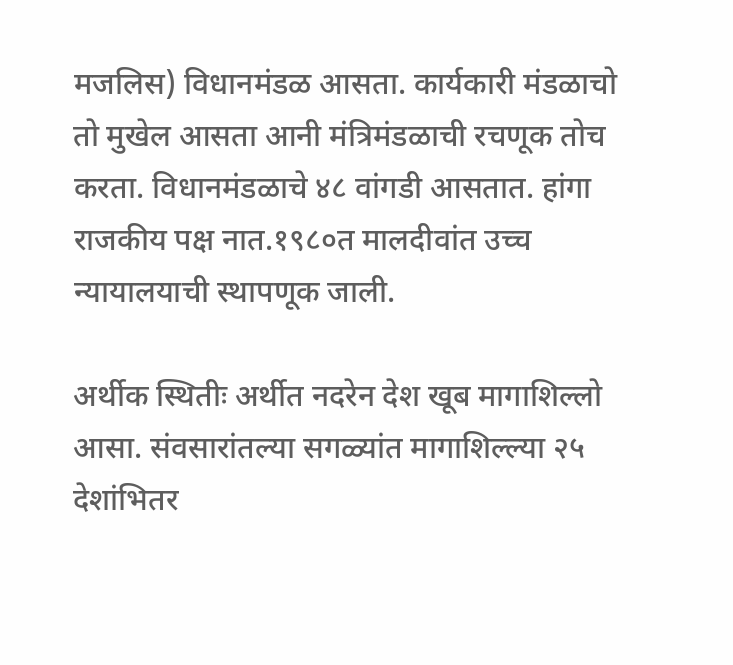मजलिस) विधानमंडळ आसता. कार्यकारी मंडळाचो तो मुखेल आसता आनी मंत्रिमंडळाची रचणूक तोच करता. विधानमंडळाचे ४८ वांगडी आसतात. हांगा राजकीय पक्ष नात.१९८०त मालदीवांत उच्च न्यायालयाची स्थापणूक जाली.

अर्थीक स्थितीः अर्थीत नदरेन देश खूब मागाशिल्लो आसा. संवसारांतल्या सगळ्यांत मागाशिल्ल्या २५ देशांभितर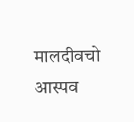मालदीवचो आस्पव